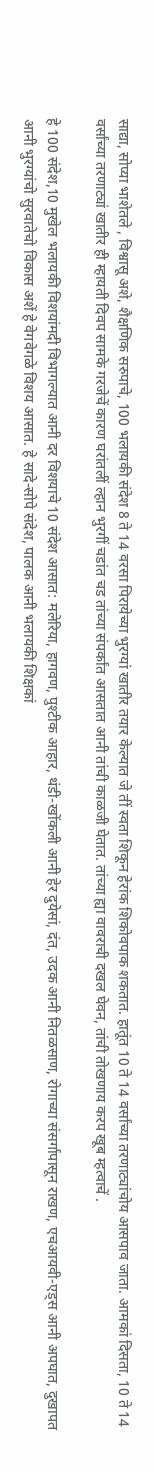साद्या, सोप्या भाशेतले , विश्वासू अशे, शैक्षणिक सरुपाचे, 100 भलायकी संदेश 8 ते 14 वरसा पिरायेच्या भुरग्यां खातीर तयार केल्यात जे तीं स्वता शिकून हेरांक शिकोवपाक शकतात. हातूंत 10 ते 14 वर्सांच्या तरणाट्यांचोय आसपाव जाता. आमकां दिसता, 10 ते 14 वर्सांच्या तरणाट्यां खातीर ही म्हायती दिवप सामके गरजेचें कारण घरांतलीं ल्हान भुरगीं चडांत चड तांच्या संपर्कांत आसतात आनी तांची काळजी घेतात. तांच्या ह्या वावराची दखल घेवन, तांची तोखणाय करप खूब म्हत्वाचें .

हे 100 संदेश,10 मुखेल भलायकी विशयांमदी विभागल्यात आनी दर विशयाचे 10 संदेश आसात: मलेरिया, हागवण, पुश्टीक आहार, थंडी-खोंकली आनी हेर दुयेसां, दंत, उदक आनी नितळसाण, रोगाच्या संसर्गापासून राखण, एचआयवी-एड्स आनी अपघात, दुखापत आनी भुरग्यांचो सुरवातेचो विकास अशें हे वेगवेगळे विशय आसात. हे सादे-सोपे संदेश, पालक आनी भलायकी शिक्षकां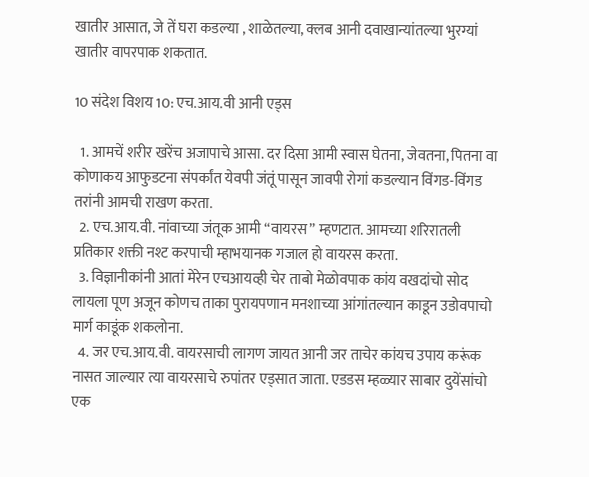खातीर आसात, जे तें घरा कडल्या , शाळेतल्या, क्लब आनी दवाखान्यांतल्या भुरग्यां खातीर वापरपाक शकतात.

10 संदेश विशय 10: एच.आय.वी आनी एड्स

  1. आमचें शरीर खरेंच अजापाचे आसा. दर दिसा आमी स्वास घेतना, जेवतना, पितना वा कोणाकय आफुडटना संपर्कांत येवपी जंतूं पासून जावपी रोगां कडल्यान विंगड-विंगड तरांनी आमची राखण करता.
  2. एच.आय.वी. नांवाच्या जंतूक आमी “वायरस” म्हणटात. आमच्या शरिरातली प्रतिकार शक्ती नश्ट करपाची म्हाभयानक गजाल हो वायरस करता.
  3. विज्ञानीकांनी आतां मेरेन एचआयव्ही चेर ताबो मेळोवपाक कांय वखदांचो सोद लायला पूण अजून कोणच ताका पुरायपणान मनशाच्या आंगांतल्यान काडून उडोवपाचो मार्ग काडूंक शकलोना.
  4. जर एच.आय.वी. वायरसाची लागण जायत आनी जर ताचेर कांयच उपाय करूंक नासत जाल्यार त्या वायरसाचे रुपांतर एड्सात जाता. एडडस म्हळ्यार साबार दुयेंसांचो एक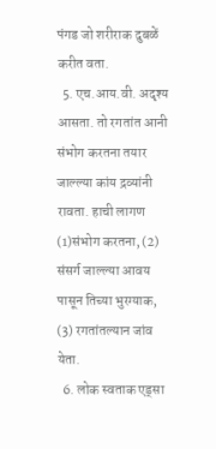पंगड जो शरीराक दुबळें करीत वता.
  5. एच.आय.वी. अदृश्य आसता. तो रगतांत आनी संभोग करतना तयार जाल्ल्या कांय द्रव्यांनी रावता. हाची लागण (1)संभोग करतना, (2) संसर्ग जाल्ल्या आवय पासून तिच्या भुरग्याक, (3) रगतांतल्यान जांव येता.
  6. लोक स्वताक एड्सा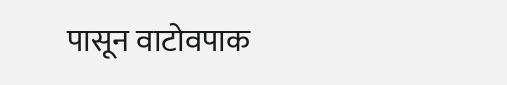पासून वाटोवपाक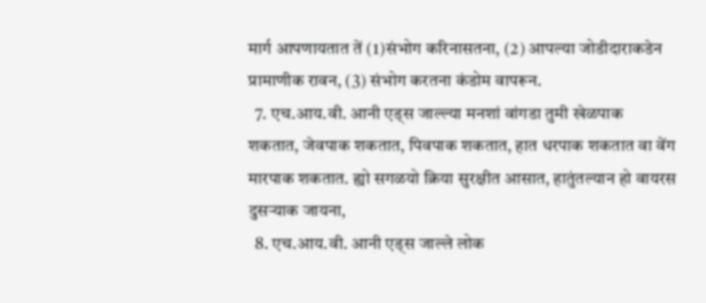मार्ग आपणायतात तें (1)संभोग करिनासतना, (2) आपल्या जोडीदाराकडेन प्रामाणीक रावन, (3) संभोग करतना कंडोम वापरून.
  7. एच.आय.वी. आनी एड्स जाल्ल्या मनशां वांगडा तुमी खेळपाक शकतात, जेवपाक शकतात, पिवपाक शकतात, हात धरपाक शकतात वा वेंग मारपाक शकतात. ह्यो सगळयो क्रिया सुरक्षीत आसात, हातुंतल्यान हो वायरस दुसऱ्याक जायना,
  8. एच.आय.वी. आनी एड्स जाल्ले लोक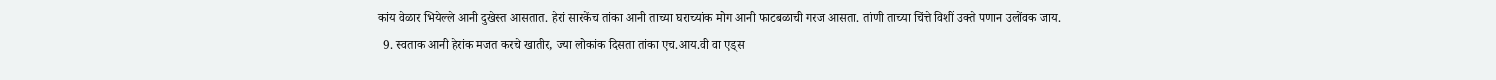कांय वेळार भियेल्ले आनी दुखेस्त आसतात. हेरां सारकेंच तांका आनी ताच्या घराच्यांक मोग आनी फाटबळाची गरज आसता. तांणी ताच्या चिंत्ते विशीं उक्ते पणान उलोंवक जाय.
  9. स्वताक आनी हेरांक मजत करचे खातीर, ज्या लोकांक दिसता तांका एच.आय.वी वा एड्स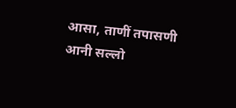आसा, ताणीं तपासणी आनी सल्लो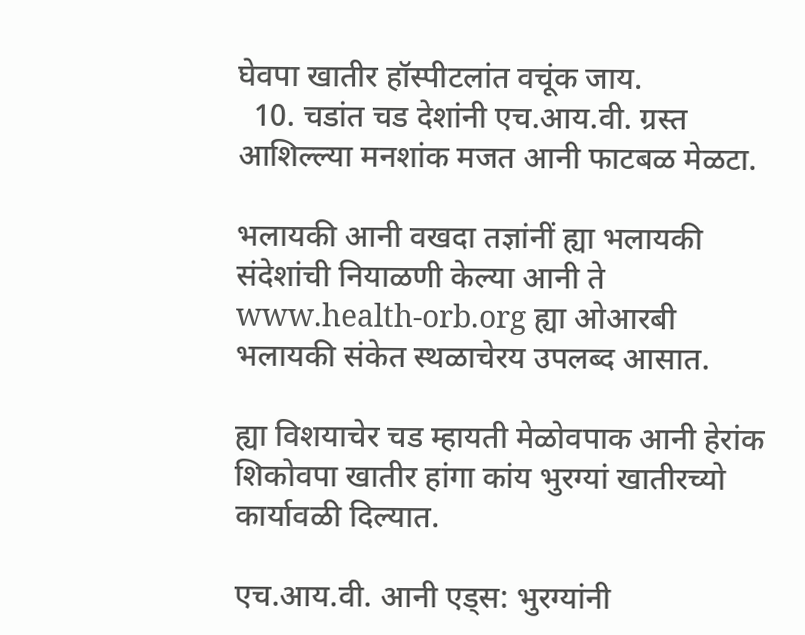घेवपा खातीर हॉस्पीटलांत वचूंक जाय.
  10. चडांत चड देशांनी एच.आय.वी. ग्रस्त आशिल्ल्या मनशांक मजत आनी फाटबळ मेळटा.

भलायकी आनी वखदा तज्ञांनीं ह्या भलायकी संदेशांची नियाळणी केल्या आनी ते www.health-orb.org ह्या ओआरबी भलायकी संकेत स्थळाचेरय उपलब्द आसात.

ह्या विशयाचेर चड म्हायती मेळोवपाक आनी हेरांक शिकोवपा खातीर हांगा कांय भुरग्यां खातीरच्यो कार्यावळी दिल्यात.

एच.आय.वी. आनी एड्स: भुरग्यांनी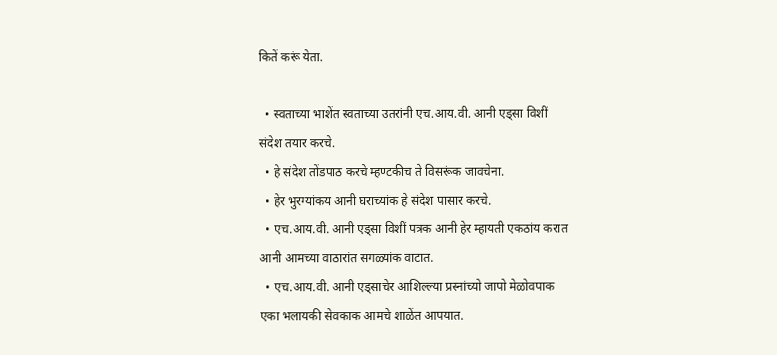कितें करूं येता.

  • स्वताच्या भाशेंत स्वताच्या उतरांनी एच.आय.वी. आनी एड्सा विशीं संदेश तयार करचे.
  • हे संदेश तोंडपाठ करचे म्हण्टकीच ते विसरूंक जावचेना.
  • हेर भुरग्यांकय आनी घराच्यांक हे संदेश पासार करचे.
  • एच.आय.वी. आनी एड्सा विशीं पत्रक आनी हेर म्हायती एकठांय करात आनी आमच्या वाठारांत सगळ्यांक वाटात.
  • एच.आय.वी. आनी एड्साचेर आशिल्ल्या प्रस्नांच्यो जापो मेळोवपाक एका भलायकी सेवकाक आमचे शाळेंत आपयात.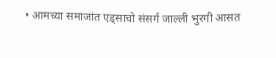• आमच्या समाजांत एड्साचो संसर्ग जाल्ली भुरगी आसत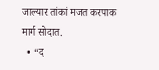जाल्यार तांकां मजत करपाक मार्ग सोदात.
  • “द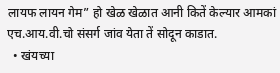लायफ लायन गेम” हो खेळ खेळात आनी कितें केल्यार आमकां एच.आय.वी.चो संसर्ग जांव येता तें सोदून काडात.
  • खंयच्या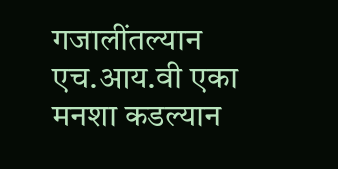गजालींतल्यान एच.आय.वी एका मनशा कडल्यान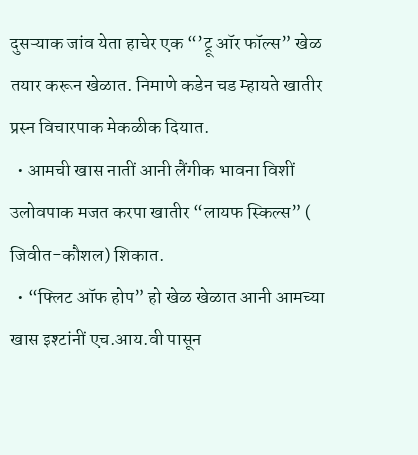दुसऱ्याक जांव येता हाचेर एक “’ट्रू ऑर फॉल्स” खेळ तयार करून खेळात. निमाणे कडेन चड म्हायते खातीर प्रस्न विचारपाक मेकळीक दियात.
  • आमची खास नातीं आनी लैंगीक भावना विशीं उलोवपाक मजत करपा खातीर “लायफ स्किल्स” ( जिवीत-कौशल) शिकात.
  • “फ्लिट ऑफ होप” हो खेळ खेळात आनी आमच्या खास इश्टांनीं एच.आय.वी पासून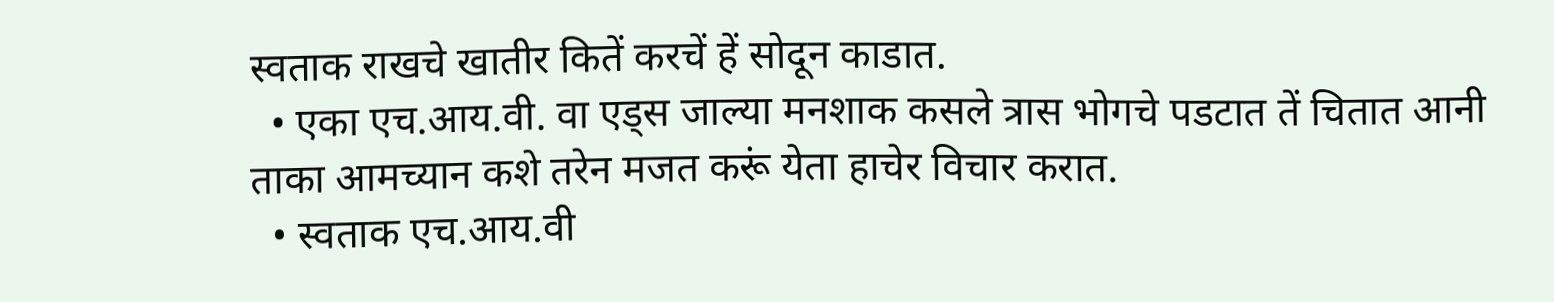स्वताक राखचे खातीर कितें करचें हें सोदून काडात.
  • एका एच.आय.वी. वा एड्स जाल्या मनशाक कसले त्रास भोगचे पडटात तें चितात आनी ताका आमच्यान कशे तरेन मजत करूं येता हाचेर विचार करात.
  • स्वताक एच.आय.वी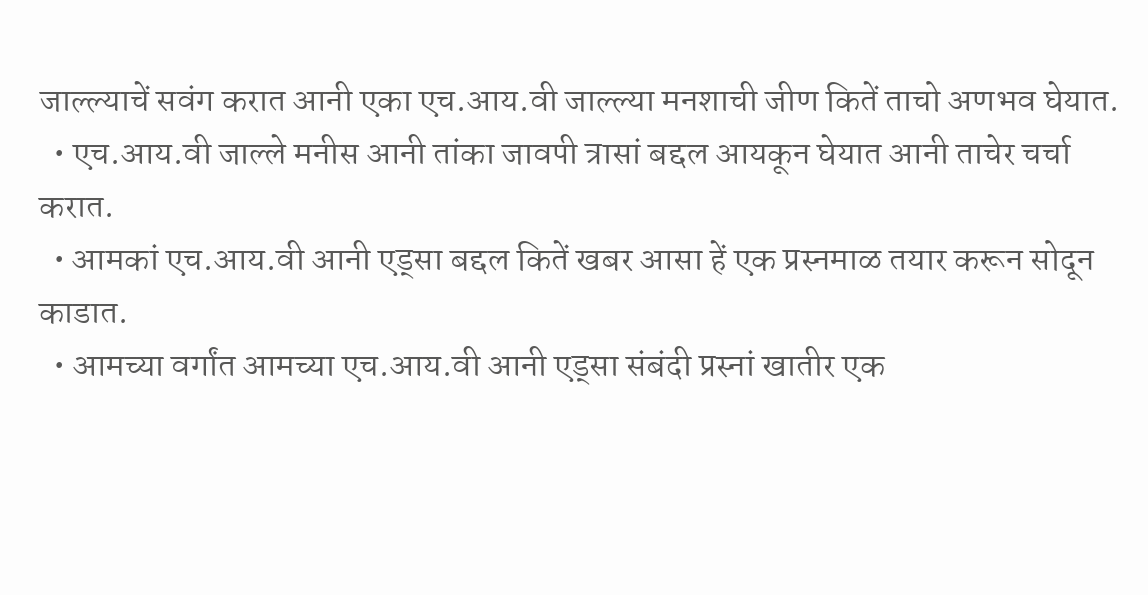जाल्ल्याचें सवंग करात आनी एका एच.आय.वी जाल्ल्या मनशाची जीण कितें ताचो अणभव घेयात.
  • एच.आय.वी जाल्ले मनीस आनी तांका जावपी त्रासां बद्दल आयकून घेयात आनी ताचेर चर्चा करात.
  • आमकां एच.आय.वी आनी एड्सा बद्दल कितें खबर आसा हें एक प्रस्नमाळ तयार करून सोदून काडात.
  • आमच्या वर्गांत आमच्या एच.आय.वी आनी एड्सा संबंदी प्रस्नां खातीर एक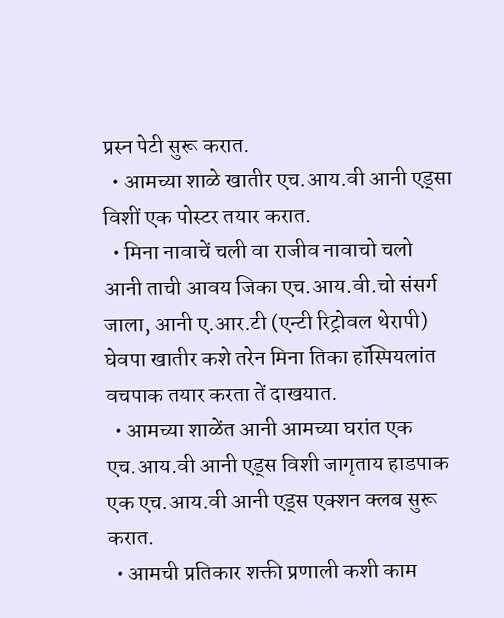प्रस्न पेटी सुरू करात.
  • आमच्या शाळे खातीर एच.आय.वी आनी एड्सा विशीं एक पोस्टर तयार करात.
  • मिना नावाचें चली वा राजीव नावाचो चलो आनी ताची आवय जिका एच.आय.वी.चो संसर्ग जाला, आनी ए.आर.टी (एन्टी रिट्रोवल थेरापी) घेवपा खातीर कशे तरेन मिना तिका हॉस्पियलांत वचपाक तयार करता तें दाखयात.
  • आमच्या शाळेंत आनी आमच्या घरांत एक एच.आय.वी आनी एड्स विशी जागृताय हाडपाक एक एच.आय.वी आनी एड्स एक्शन क्लब सुरू करात.
  • आमची प्रतिकार शक्ती प्रणाली कशी काम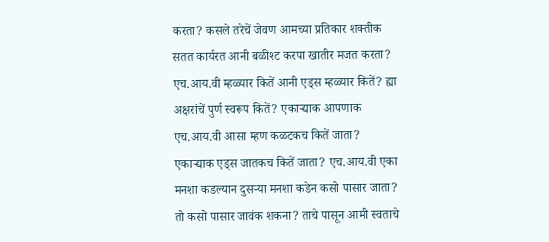करता? कसले तरेचें जेवण आमच्या प्रतिकार शक्तीक सतत कार्यरत आनी बळीश्ट करपा खातीर मजत करता? एच.आय.वी म्हळ्यार कितें आनी एड्स म्हळ्यार कितें? ह्या अक्षरांचें पुर्ण स्वरूप कितें? एकाऱ्द्याक आपणाक एच.आय.वी आसा म्हण कळटकच कितें जाता? एकाऱ्द्याक एड्स जातकच कितें जाता? एच.आय.वी एका मनशा कडल्यान दुसऱ्या मनशा कडेन कसो पासार जाता? तो कसो पासार जावंक शकना? ताचे पासून आमी स्वताचे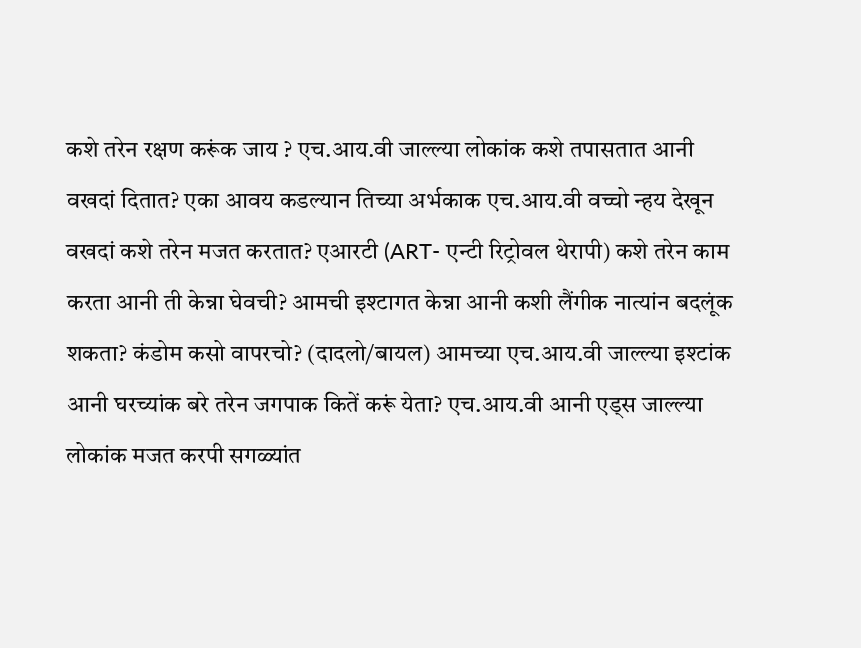कशे तरेन रक्षण करूंक जाय ? एच.आय.वी जाल्ल्या लोकांक कशे तपासतात आनी वखदां दितात? एका आवय कडल्यान तिच्या अर्भकाक एच.आय.वी वच्चो न्हय देखून वखदां कशे तरेन मजत करतात? एआरटी (ART- एन्टी रिट्रोवल थेरापी) कशे तरेन काम करता आनी ती केन्ना घेवची? आमची इश्टागत केन्ना आनी कशी लैंगीक नात्यांन बदलूंक शकता? कंडोम कसो वापरचो? (दादलो/बायल) आमच्या एच.आय.वी जाल्ल्या इश्टांक आनी घरच्यांक बरे तरेन जगपाक कितें करूं येता? एच.आय.वी आनी एड्स जाल्ल्या लोकांक मजत करपी सगळ्यांत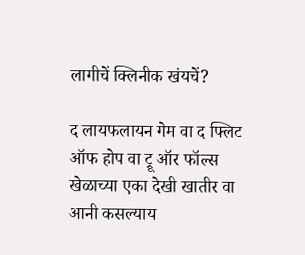लागीचें क्लिनीक खंयचें?

द लायफलायन गेम वा द फ्लिट ऑफ होप वा ट्रू ऑर फॉल्स खेळाच्या एका देखी खातीर वा आनी कसल्याय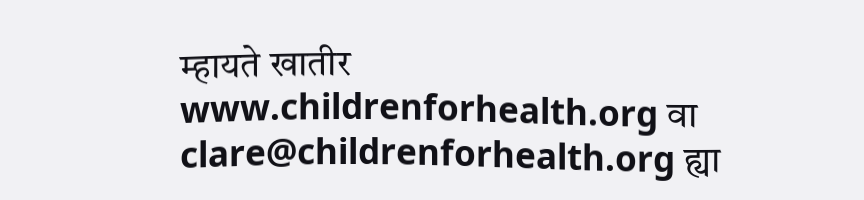म्हायते खातीर www.childrenforhealth.org वा clare@childrenforhealth.org ह्या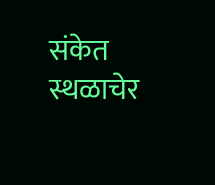संकेत स्थळाचेर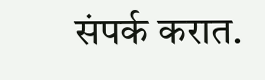संपर्क करात.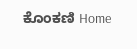ಕೊಂಕಣಿ Home